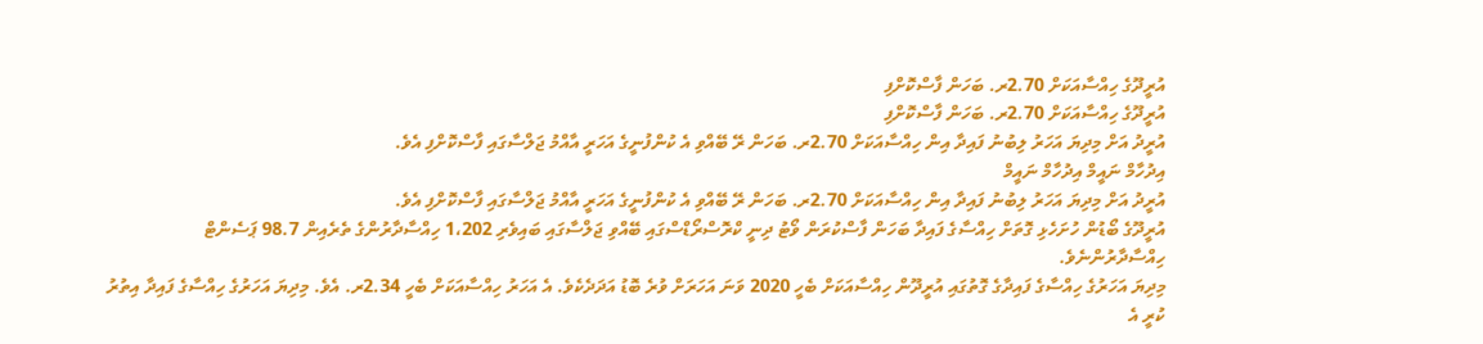އުރީދޫގެ ހިއްސާއަކަށް 2.70ރ. ބަހަން ފާސްކޮށްފި
އުރީދޫގެ ހިއްސާއަކަށް 2.70ރ. ބަހަން ފާސްކޮށްފި
އުރީދު އަށް މިދިޔަ އަހަރު ލިބުނު ފައިދާ އިން ހިއްސާއަކަށް 2.70ރ. ބަހަން ރޭ ބޭއްވި އެ ކުންފުނީގެ އަހަރީ އާއްމު ޖަލްސާގައި ފާސްކޮށްފި އެވެ.
އިދުހާމް ނައީމް އިދުހާމް ނައީމް
އުރީދު އަށް މިދިޔަ އަހަރު ލިބުނު ފައިދާ އިން ހިއްސާއަކަށް 2.70ރ. ބަހަން ރޭ ބޭއްވި އެ ކުންފުނީގެ އަހަރީ އާއްމު ޖަލްސާގައި ފާސްކޮށްފި އެވެ.
އުރީދޫގެ ބޯޑުން ހުށަހެޅި ގޮތަށް ހިއްސާގެ ފައިދާ ބަހަން ފާސްކުރަން ވޯޓު ދިނީ ކްރޮސްރޯޑްސްގައި ބޭއްވި ޖަލްސާގައި ބައިވެރި 1،202 ހިއްސާދާރުންގެ ތެރެއިން 98.7 ޕަސެންޓް ހިއްސާދާރުންނެވެ.
މިދިޔަ އަހަރުގެ ހިއްސާގެ ފައިދާގެ ގޮތުގައި އުރީދޫން ހިއްސާއަކަށް ބެހީ 2020 ވަނަ އަހަރަށް ވުރެ ބޮޑު އަދަދެކެވެ. އެ އަހަރު ހިއްސާއަކަށް ބެހީ 2.34ރ. އެވެ. މިދިޔަ އަހަރުގެ ހިއްސާގެ ފައިދާ އިތުރު ކުރީ އެ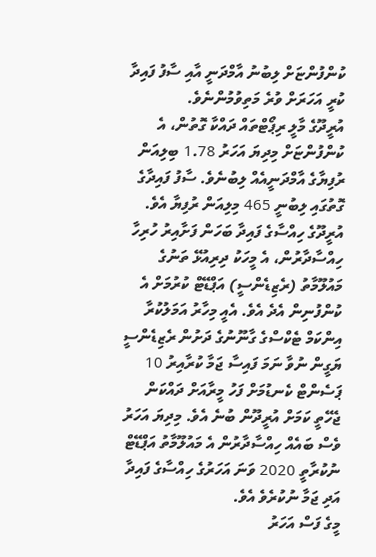ކުންފުންޏަށް ލިބުނު އާމްދަނީ އާއި ސާފު ފައިދާ ކުރީ އަހަރަށް ވުރެ މަތިވުމުންނެވެ.
އުރީދޫގެ މާލީ ރިޕޯޓްތައް ދައްކާ ގޮތުން، އެ ކުންފުންޏަށް މިދިޔަ އަހަރު 1.78 ބިލިއަން ރުފިޔާގެ އާމްދަނީއެއް ލިބުނެވެ. ސާފު ފައިދާގެ ގޮތުގައި ލިބުނީ 465 މިލިއަން ރުފިޔާ އެވެ.
އުރީދޫގެ ހިއްސާގެ ފައިދާ ބަހަން ފަށާއިރު ހުރިހާ ހިއްސާދާރުން، އެ މީހަކު ދިރިއުޅޭ ތަނުގެ މައުލޫމާތު (ރެޒިޑެންސީ) އަޕްޑޭޓް ކުރުމަށް އެ ކުންފުނިން އެދެ އެވެ. އެއީ މިހާރު އަމަލުކުރާ އިންކަމް ޓެކްސްގެ ގާނޫނުގެ ދަށުން ރެޒިޑެންސީ ޔަގީން ނުވާ ނަމަ ފައިސާ ޖަމާ ކުރާއިރު 10 ޕަސެންޓް ކެނޑުމަށް ފަހު މީރާއަށް ދައްކަން ޖެހޭތީ ކަމަށް އުރީދޫން ބުނެ އެވެ. މިދިޔަ އަހަރު ވެސް ބައެއް ހިއްސާދާރުން އެ މައުލޫމާތު އަޕްޑޭޓް ނުކުރާތީ 2020 ވަނަ އަހަރުގެ ހިއްސާގެ ފައިދާ އަދި ޖަމާ ނުކުރެވެ އެވެ.
މީގެ ފަސް އަހަރު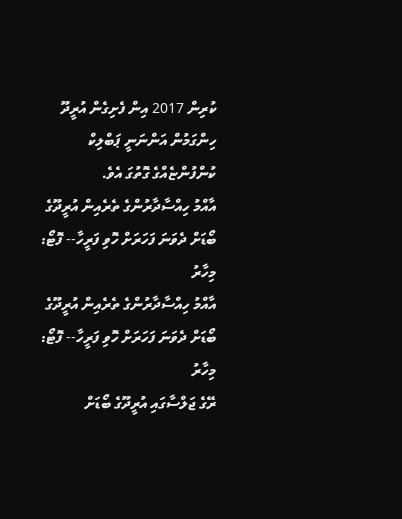ކުރިން 2017 އިން ފެށިގެން އުރީދޫ ހިންގަމުން އަންނަނީ ޕަބްލިކް ކުންފުންޏެއްގެ ގޮތުގަ އެވެ.
އާއްމު ހިއްސާދާރުންގެ ތެރެއިން އުރީދޫގެ ބޯޑަށް ދެވަނަ ފަހަރަށް ހޮވި ފަރީހާ-- ފޮޓޯ: މިހާރު
އާއްމު ހިއްސާދާރުންގެ ތެރެއިން އުރީދޫގެ ބޯޑަށް ދެވަނަ ފަހަރަށް ހޮވި ފަރީހާ-- ފޮޓޯ: މިހާރު
ރޭގެ ޖަލްސާގައި އުރީދޫގެ ބޯޑަށް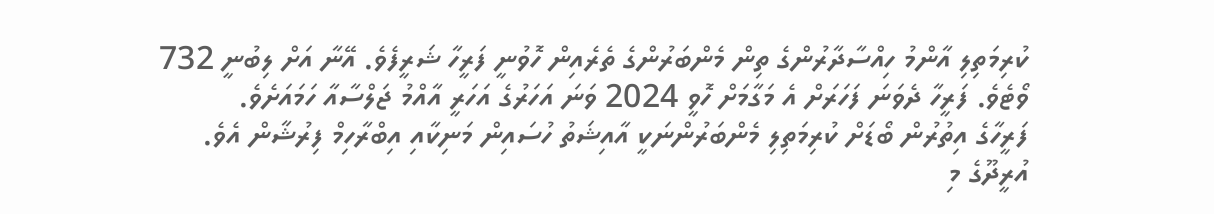ކުރިމަތިލި އާންމު ހިއްސާދާރުންގެ ތިން މެންބަރުންގެ ތެރެއިން ހޮވުނީ ފަރީހާ ޝަރީފެވެ. އޭނާ އަށް ލިބުނީ 732 ވޯޓެވެ. ފަރީހާ ދެވަނަ ފަހަރަށް އެ މަގާމަށް ހޮވީ 2024 ވަނަ އަހަރުގެ އަހަރީ އާއްމު ޖަލްސާއާ ހަމައަށެވެ.
ފަރީހާގެ އިތުރުން ބޯޑަށް ކުރިމަތިލި މެންބަރުންނަކީ އާއިޝަތު ހުސައިން މަނިކާއި އިބްރާހިމް ފިރުޝާން އެވެ.
އުރީދޫގެ މި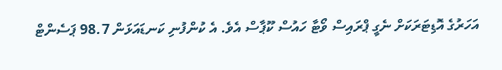އަހަރުގެ އޮޑިޓަރަކަށް ނެގީ ޕްރައިސް ވޯޓާ ހައުސް ކޫޕާސް އެވެ. އެ ކުންފުނި ކަނޑައަޅަން 98.7 ޕަސެންޓް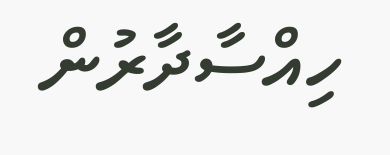ހިއްސާދާރުން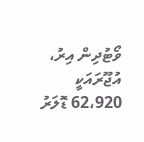ވޯޓުދިން އިރު، އުޖޫރައަކީ 62،920 ޑޮލަރު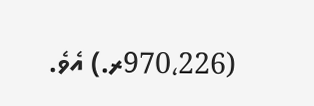(970،226ރ.) އެވެ.